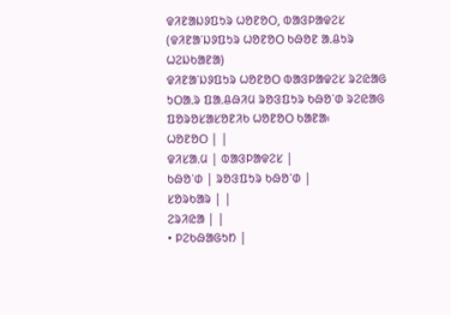ᱫᱤᱱᱟᱡᱽᱯᱩᱨ ᱦᱚᱱᱚᱛ, ᱵᱟᱝᱞᱟᱫᱮᱥ
(ᱫᱤᱱᱟᱸᱡᱽᱯᱩᱨ ᱦᱚᱱᱚᱛ ᱠᱷᱚᱱ ᱟᱹᱪᱩᱨ ᱦᱮᱡᱠᱟᱱᱟ)
ᱫᱤᱱᱟᱸᱡᱽᱯᱩᱨ ᱦᱚᱱᱚᱛ ᱵᱟᱝᱞᱟᱫᱮᱥ ᱨᱮᱭᱟᱜ ᱩᱛᱟᱹᱨ ᱯᱟᱹᱪᱷᱤᱢ ᱨᱚᱝᱯᱩᱨ ᱠᱷᱚᱸᱰ ᱨᱮᱭᱟᱜ ᱯᱚᱨᱚᱥᱟᱥᱚᱱᱤᱠ ᱦᱚᱱᱚᱛ ᱠᱟᱱᱟ᱾
ᱦᱚᱱᱚᱛ | |
ᱫᱤᱥᱟᱹᱢ | ᱵᱟᱝᱞᱟᱫᱮᱥ |
ᱠᱷᱚᱸᱰ | ᱨᱚᱝᱯᱩᱨ ᱠᱷᱚᱸᱰ |
ᱥᱚᱨᱠᱟᱨ | |
ᱮᱨᱤᱭᱟ | |
• ᱞᱮᱠᱷᱟᱜᱩᱴ |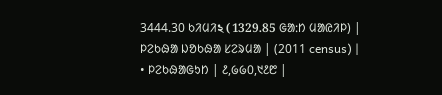3444.30 ᱠᱤᱢᱤ২ (1329.85 ᱜᱟᱺᱴ ᱢᱟᱭᱤᱞ) |
ᱞᱮᱠᱷᱟ ᱡᱚᱠᱷᱟ ᱥᱮᱨᱢᱟ | (2011 census) |
• ᱞᱮᱠᱷᱟᱜᱩᱴ | ᱒,᱙᱙᱐,᱑᱒᱘ |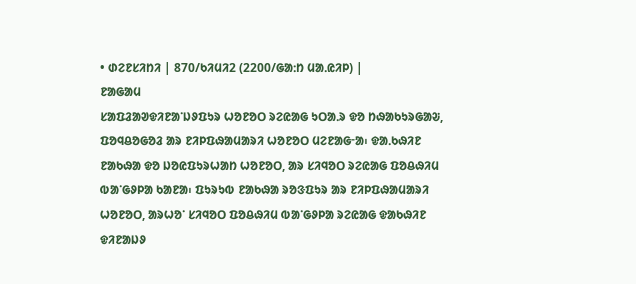• ᱰᱮᱱᱥᱤᱴᱤ | 870/ᱠᱤᱢᱤ2 (2200/ᱜᱟᱺᱴ ᱢᱟᱹᱭᱤᱞ) |
ᱱᱟᱜᱟᱢ
ᱥᱟᱯᱲᱟᱣᱫᱤᱱᱟᱸᱡᱽᱯᱩᱨ ᱦᱚᱱᱚᱛ ᱨᱮᱭᱟᱜ ᱩᱛᱟᱹᱨ ᱫᱚ ᱴᱷᱟᱠᱩᱨᱜᱟᱶ, ᱯᱚᱧᱪᱚᱜᱚᱲ ᱟᱨ ᱱᱤᱞᱯᱷᱟᱢᱟᱨᱤ ᱦᱚᱱᱚᱛ ᱢᱮᱱᱟᱜᱼᱟ᱾ ᱫᱟᱹᱠᱷᱤᱱ ᱱᱟᱠᱷᱟ ᱫᱚ ᱡᱚᱭᱯᱩᱨᱦᱟᱴ ᱦᱚᱱᱚᱛ, ᱟᱨ ᱥᱤᱧᱚᱛ ᱨᱮᱭᱟᱜ ᱯᱚᱪᱷᱤᱢ ᱵᱟᱸᱜᱽᱞᱟ ᱠᱟᱱᱟ᱾ ᱯᱩᱨᱩᱵ ᱱᱟᱠᱷᱟ ᱨᱚᱝᱯᱩᱨ ᱟᱨ ᱱᱤᱞᱯᱷᱟᱢᱟᱨᱤ ᱦᱚᱱᱚᱛ, ᱟᱨᱦᱚᱸ ᱥᱤᱧᱚᱛ ᱯᱚᱪᱷᱤᱢ ᱵᱟᱸᱜᱽᱞᱟ ᱨᱮᱭᱟᱜ ᱫᱟᱠᱷᱤᱱ ᱫᱤᱱᱟᱡᱽ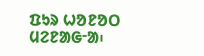ᱯᱩᱨ ᱦᱚᱱᱚᱛ ᱢᱮᱱᱟᱜᱼᱟ᱾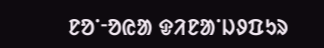ᱱᱚᱸᱼᱚᱭᱟ ᱫᱤᱱᱟᱸᱡᱽᱯᱩᱨ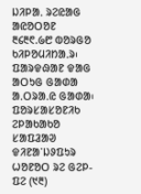ᱡᱤᱞᱟᱹ ᱨᱮᱭᱟᱜ ᱟᱭᱚᱛᱚᱱ ᱓᱔᱓᱖.᱙᱘ ᱵᱚᱨᱜᱚ ᱠᱤᱞᱚᱢᱤᱴᱟᱹᱨ᱾ ᱯᱟᱨᱫᱷᱟᱱ ᱫᱟᱜ ᱟᱛᱩᱜ ᱜᱟᱰᱟ ᱟᱹᱛᱨᱟᱹᱭ ᱜᱟᱰᱟ᱾
ᱯᱚᱨᱥᱟᱥᱚᱱᱤᱠ ᱮᱞᱟᱠᱟᱠᱚ
ᱥᱟᱯᱲᱟᱣ
ᱫᱤᱱᱟᱸᱡᱽᱯᱩᱨ ᱦᱚᱱᱚᱛ ᱨᱮ ᱜᱮᱞ-ᱯᱮ (᱑᱓)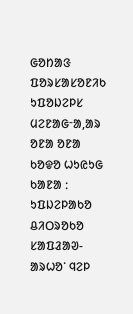ᱜᱚᱴᱟᱝ ᱯᱚᱨᱥᱟᱥᱚᱱᱤᱠ ᱩᱯᱚᱡᱮᱞᱥ ᱢᱮᱱᱟᱜᱼᱟ,ᱟᱨ ᱚᱱᱟ ᱚᱱᱟ ᱠᱚᱫᱚ ᱦᱩᱭᱩᱜ ᱠᱟᱱᱟ ᱺ
ᱩᱯᱡᱮᱞᱟᱠᱚ
ᱪᱤᱛᱨᱚᱠᱚ
ᱥᱟᱯᱲᱟᱣ-
ᱟᱨᱦᱚᱸ ᱧᱮᱞ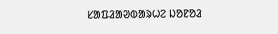ᱥᱟᱯᱲᱟᱣᱵᱟᱨᱦᱮ ᱡᱚᱱᱚᱲ